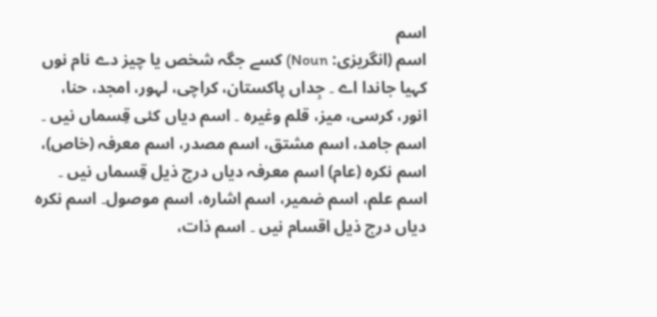اسم
اسم (انگریزی: Noun) کسے جگہ شخص یا چیز دے نام نوں کہیا جاندا اے ۔ جِداں پاکستان، کراچی، لہور، امجد، حنا، انور، کرسی، میز، قلم وغیرہ ۔ اسم دیاں کئی قِسماں نیں ۔ اسم جامد، اسم مشتق، اسم مصدر، اسم معرفہ (خاص)، اسم نکرہ (عام) اسم معرفہ دیاں درج ذیل قِسماں نیں ۔ اسم علم، اسم ضمیر، اسم اشارہ، اسم موصول۔ اسم نکرہ دیاں درج ذیل اقسام نیں ۔ اسم ذات،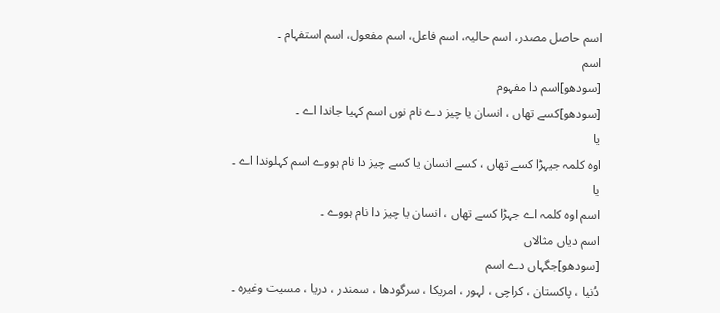اسم حاصل مصدر، اسم حالیہ، اسم فاعل، اسم مفعول، اسم استفہام ۔
اسم
[سودھو]اسم دا مفہوم
[سودھو]کسے تھاں ، انسان یا چیز دے نام نوں اسم کہیا جاندا اے ۔
یا
اوہ کلمہ جیہڑا کسے تھاں ، کسے انسان یا کسے چیز دا نام ہووے اسم کہلوندا اے ۔
یا
اسم اوہ کلمہ اے جہڑا کسے تھاں ، انسان یا چیز دا نام ہووے ۔
اسم دیاں مثالاں
[سودھو]جگہاں دے اسم
دُنیا ، پاکستان ، کراچی ، لہور ، امریکا ، سرگودھا ، سمندر ، دریا ، مسیت وغیرہ ۔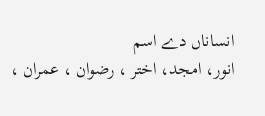انساناں دے اسم
انور، امجد، اختر ، رضوان ، عمران ،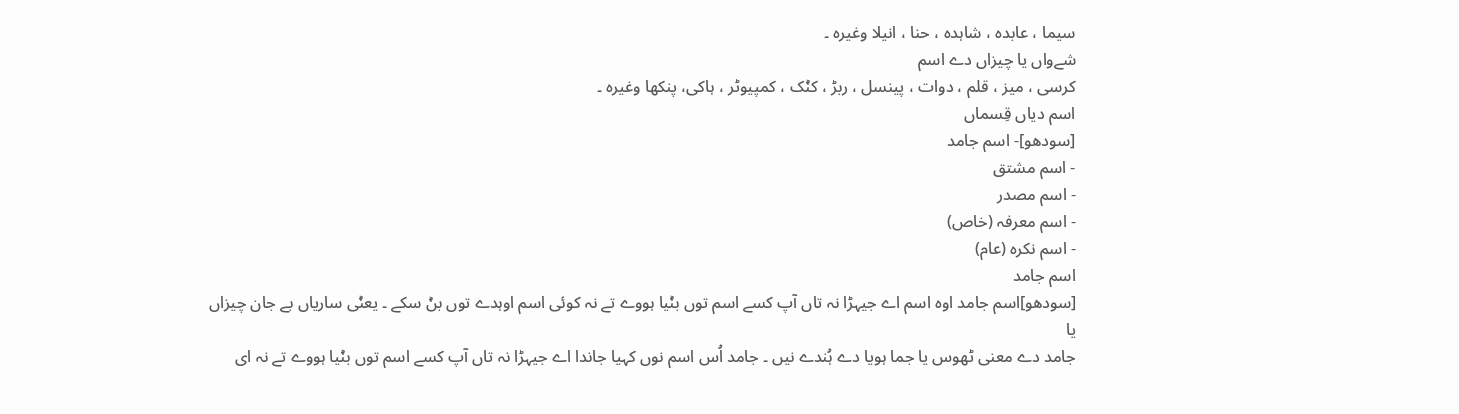سیما ، عابدہ ، شاہدہ ، حنا ، انیلا وغیرہ ۔
شےواں یا چیزاں دے اسم
کرسی ، میز ، قلم ، دوات ، پینسل ، ربڑ ، کݨک ، کمپیوٹر ، ہاکی، پنکھا وغیرہ ۔
اسم دیاں قِسماں
[سودھو]- اسم جامد
- اسم مشتق
- اسم مصدر
- اسم معرفہ (خاص)
- اسم نکرہ (عام)
اسم جامد
[سودھو]اسم جامد اوہ اسم اے جیہڑا نہ تاں آپ کسے اسم توں بݨیا ہووے تے نہ کوئی اسم اوہدے توں بݨ سکے ۔ یعݨی ساریاں بے جان چیزاں
یا
جامد دے معنی ٹھوس یا جما ہویا دے ہُندے نیں ۔ جامد اُس اسم نوں کہیا جاندا اے جیہڑا نہ تاں آپ کسے اسم توں بݨیا ہووے تے نہ ای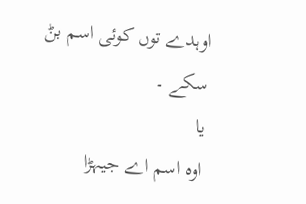اوہدے توں کوئی اسم بݨ سکے ۔
یا
اوہ اسم اے جیہڑا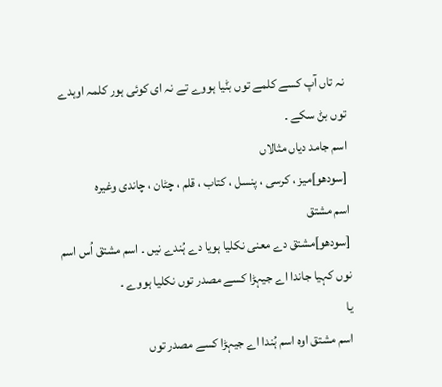نہ تاں آپ کسے کلمے توں بݨیا ہووے تے نہ ای کوئی ہور کلمہ اوہدے توں بݨ سکے ۔
اسم جامد دیاں مثالاں
[سودھو]میز ، کرسی ، پنسل ، کتاب ، قلم ، چٹان ، چاندی وغیرہ
اسم مشتق
[سودھو]مشتق دے معنی نکلیا ہویا دے ہُندے نیں ۔ اسم مشتق اُس اسم نوں کہیا جاندا اے جیہڑا کسے مصدر توں نکلیا ہووے ۔
یا
اسم مشتق اوہ اسم ہُندا اے جیہڑا کسے مصدر توں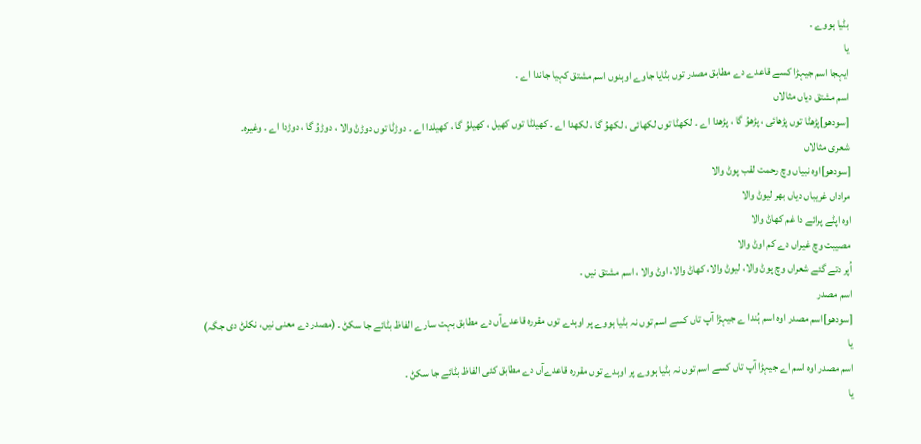بݨیا ہووے ۔
یا
ایہجا اسم جیہڑا کسے قاعدے دے مطابق مصدر توں بݨایا جاوے اوہنوں اسم مشتق کہیا جاندا اے ۔
اسم مشتق دیاں مثالاں
[سودھو]پڑھݨا توں پڑھائی ، پڑھوُ گا ، پڑھدا اے ۔ لکھݨا توں لکھائی ، لکھوُ گا ، لکھدا اے ۔ کھیلݨا توں کھیل ، کھیلوُ گا ، کھیلدا اے ۔ دوڑݨا توں دوڑݨ والا ، دوڑوُ گا ، دوڑدا اے ۔ وغیرہ۔
شعری مثالاں
[سودھو]اوہ نبیاں وچ رحمت لقب پوݨ والا
مراداں غریباں دیاں بھر لیوݨ والا
اوہ اپݨے پرائے دا غم کھاݨ والا
مصیبت وچ غیراں دے کم اوݨ والا
اُپر دتے گئے شعراں وچ پوݨ والا، لیوݨ والا، کھاݨ والا، اوݨ والا ، اسم مشتق نیں ۔
اسم مصدر
[سودھو]اسم مصدر اوہ اسم ہُندا ے جیہڑا آپ تاں کسے اسم توں نہ بݨیا ہووے پر اوہدے توں مقررہ قاعدےآں دے مطابق بہت سارے الفاظ بݨائے جا سکݨ ۔ (مصدر دے معنی نیں، نکلݨ دی جگہ)
یا
اسم مصدر اوہ اسم اے جیہڑا آپ تاں کسے اسم توں نہ بݨیا ہووے پر اوہدے توں مقررہ قاعدےآں دے مطابق کئی الفاظ بݨائے جا سکݨ ۔
یا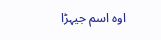اوہ اسم جیہڑا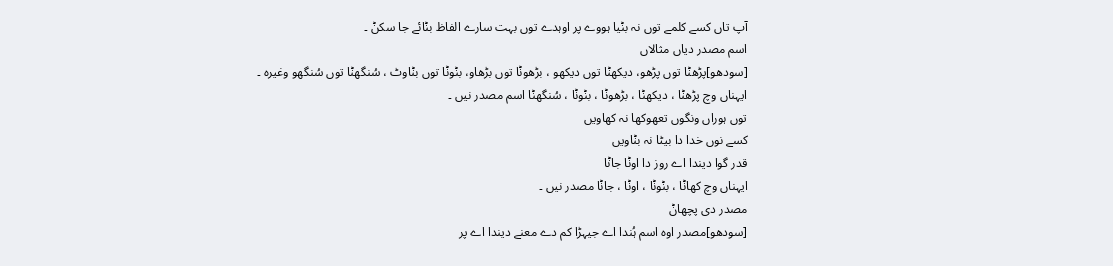آپ تاں کسے کلمے توں نہ بݨیا ہووے پر اوہدے توں بہت سارے الفاظ بݨائے جا سکݨ ۔
اسم مصدر دیاں مثالاں
[سودھو]پڑھݨا توں پڑھو، دیکھݨا توں دیکھو ، بڑھوݨا توں بڑھاو، بݨوݨا توں بݨاوٹ ، سُنگھݨا توں سُنگھو وغیرہ ۔
ایہناں وچ پڑھݨا ، دیکھݨا ، بڑھوݨا ، بݨوݨا ، سُنگھݨا اسم مصدر نیں ۔
توں ہوراں ونگوں تعھوکھا نہ کھاویں
کسے نوں خدا دا بیٹا نہ بݨاویں
قدر گوا دیندا اے روز دا اوݨا جاݨا
ایہناں وچ کھاݨا ، بݨوݨا ، اوݨا ، جاݨا مصدر نیں ۔
مصدر دی پچھاݨ
[سودھو]مصدر اوہ اسم ہُندا اے جیہڑا کم دے معنے دیندا اے پر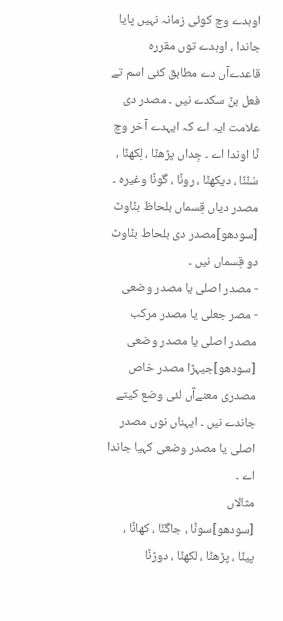اوہدے وچ کوئی زمانہ نہیں پایا جاندا ، اوہدے توں مقررہ قاعدےآں دے مطابق کئی اسم تے فعل بݨ سکدے نیں ۔ مصدر دی علامت ایہ اے کہ ایہدے آخر وچ ݨا اوندا اے ۔ جِداں پڑھݨا ، لِکھݨا ، سُݨݨا ، دیکھݨا ، روݨا ، گوݨا وغیرہ ۔
مصدر دیاں قِسماں بلحاظ بݨاوٹ
[سودھو]مصدر دی بلحاط بݨاوٹ دو قِسماں نیں ۔
- مصدر اصلی یا مصدر وضعی
- مصر جعلی یا مصدر مرکب
مصدر اصلی یا مصدر وضعی
[سودھو]جیہڑا مصدر خاص مصدری معنےآں لئی وضع کیتے جاندے نیں ۔ ایہناں نوں مصدر اصلی یا مصدر وضعی کہیا جاندا اے ۔
مثالاں
[سودھو]سوݨا ، جاگݨا ، کھاݨا ، پیݨا ، پڑھݨا ، لکھݨا ، دوڑݨا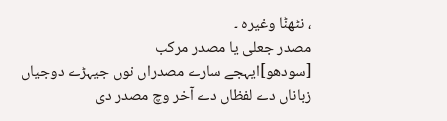، نٹھݨا وغیرہ ۔
مصدر جعلی یا مصدر مرکب
[سودھو]ایہجے سارے مصدراں نوں جیہڑے دوجیاں زباناں دے لفظاں دے آخر وچ مصدر دی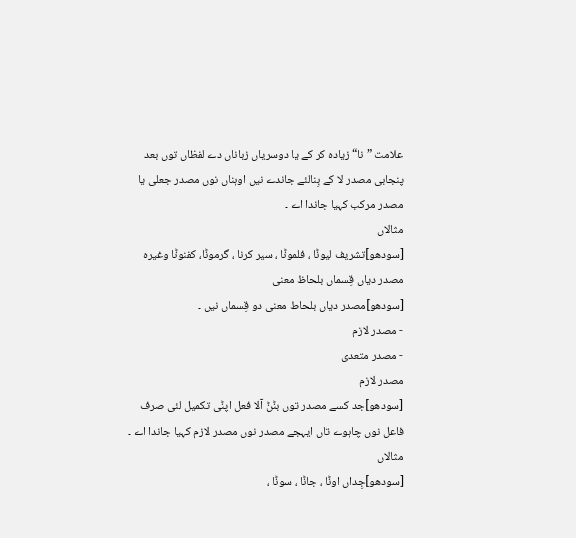علامت ”نا“ زیادہ کر کے یا دوسریاں زباناں دے لفظاں توں بعد پنجابی مصدر لا کے بِنالئے جاندے نیں اوہناں نوں مصدر جعلی یا مصدر مرکب کہیا جاندا اے ۔
مثالاں
[سودھو]تشریف لیوݨا ، فلموݨا ، سیر کرنا ، گرموݨا، کفنوݨا وغیرہ
مصدر دیاں قِسماں بلحاظ معنی
[سودھو]مصدر دیاں بلحاط معنی دو قِسماں نیں ۔
- مصدر لازم
- مصدر متعدی
مصدر لازم
[سودھو]جد کسے مصدر توں بݨݨ آلا فعل اپݨی تکمیل لئی صرف فاعل نوں چاہوے تاں ایہجے مصدر نوں مصدر لازم کہیا جاندا اے ۔
مثالاں
[سودھو]جِداں اوݨا ، جاݨا ، سوݨا ،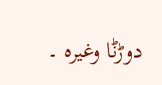دوڑݨا وغیرہ ۔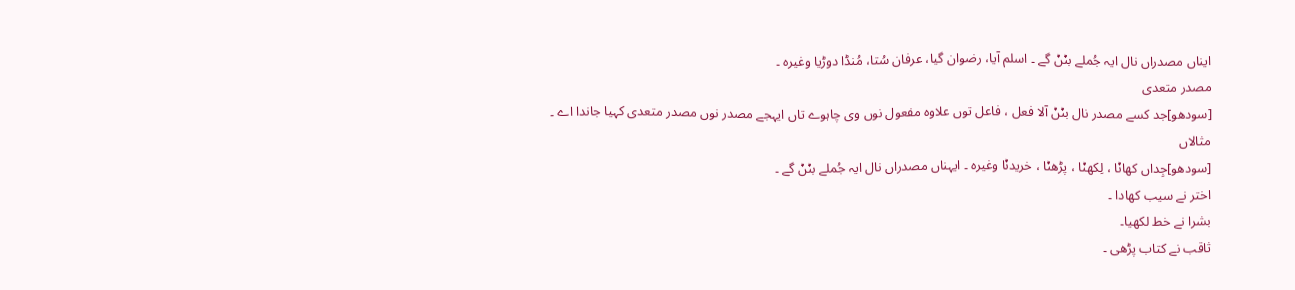ایناں مصدراں نال ایہ جُملے بݨݨ گے ۔ اسلم آیا، رضوان گیا، عرفان سُتا، مُنڈا دوڑیا وغیرہ ۔
مصدر متعدی
[سودھو]جد کسے مصدر نال بݨݨ آلا فعل ، فاعل توں علاوہ مفعول نوں وی چاہوے تاں ایہجے مصدر نوں مصدر متعدی کہیا جاندا اے ۔
مثالاں
[سودھو]جِداں کھاݨا ، لِکھݨا ، پڑھݨا ، خریدݨا وغیرہ ۔ ایہناں مصدراں نال ایہ جُملے بݨݨ گے ۔
اختر نے سیب کھادا ۔
بشرا نے خط لکھیا۔
ثاقب نے کتاب پڑھی ۔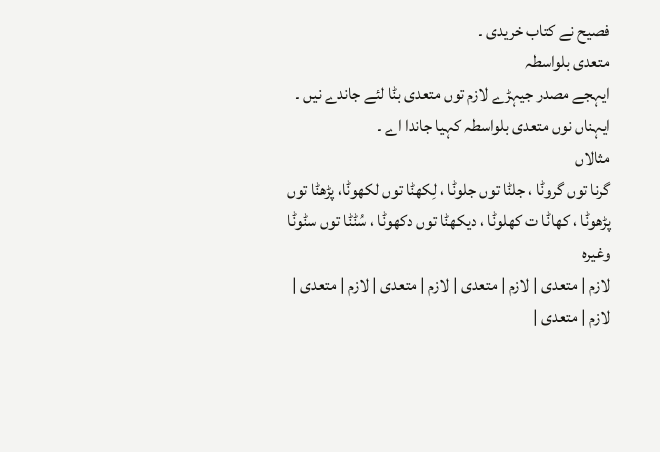فصیح نے کتاب خریدی ۔
متعدی بلواسطہ
ایہجے مصدر جیہڑے لازم توں متعدی بݨا لئے جاندے نیں ۔ ایہناں نوں متعدی بلواسطہ کہیا جاندا اے ۔
مثالاں
گرنا توں گروݨا ، جلݨا توں جلوݨا ، لِکھݨا توں لکھوݨا، پڑھݨا توں پڑھوݨا ، کھاݨا ت کھلوݨا ، دیکھݨا توں دکھوݨا ، سُݨݨا توں سݨوݨا وغیرہ
لازم | متعدی | لازم | متعدی | لازم | متعدی | لازم | متعدی | لازم | متعدی |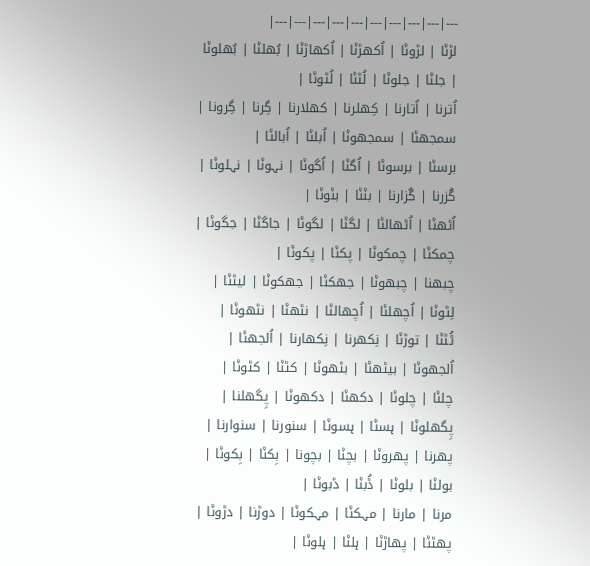---|---|---|---|---|---|---|---|---|---|
لڑݨا | لڑوݨا | اُکھڑݨا | اُکھاڑݨا | بُھلݨا | بُھلوݨا | جلݨا | جلوݨا | لُٹݨا | لُٹوݨا |
اُترنا | اُتارنا | کِھلرنا | کھلارنا | گِرنا | گِرونا | سمجھݨا | سمجھوݨا | اُبلݨا | اُبالݨا |
برسݨا | برسوݨا | اُگݨا | اُگوݨا | نہوݨا | نہلوݨا | گُزرنا | گُزارنا | بݨݨا | بݨوݨا |
اُٹھݨا | اُٹھالݨا | لگݨا | لگوݨا | جاگݨا | جگوݨا | چمکݨا | چمکوݨا | پکݨا | پکوݨا |
چبھنا | چبھوݨا | جھکݨا | جھکوݨا | لیٹݨا | لِٹوݨا | اُچھلݨا | اُچھالݨا | نٹھݨا | نٹھوݨا |
ٹُٹݨا | توڑݨا | نِکھرنا | نِکھارنا | اُلجھݨا | اُلجھوݨا | بیٹھݨا | بٹھوݨا | کٹݨا | کٹوݨا |
چلݨا | چلوݨا | دکھݨا | دکھوݨا | پِگھلنا | پِگھلوݨا | ہسݨا | ہسوݨا | سنورنا | سنوارنا |
پھرنا | پھروݨا | بچݨا | بچونا | بِکݨا | بِکوݨا | بولݨا | بلوݨا | ڈُبݨا | ڈبوݨا |
مرنا | مارنا | مہکݨا | مہکوݨا | دوڑنا | دڑوݨا | پھٹݨا | پھاڑݨا | ہلݨا | ہلوݨا |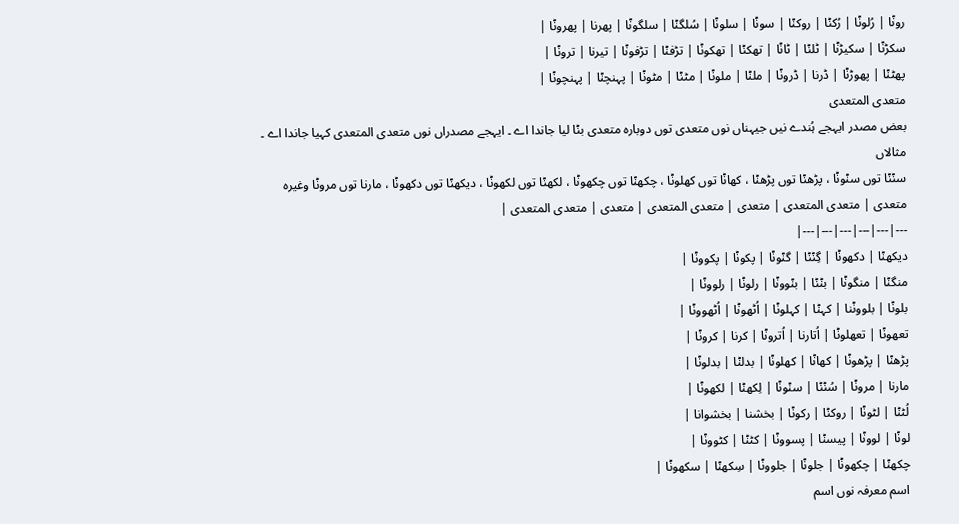روݨا | رُلوݨا | رُکݨا | روکݨا | سوݨا | سلوݨا | سُلگݨا | سلگوݨا | پھرنا | پھروݨا |
سکڑݨا | سکیڑݨا | ٹلݨا | ٹاݨا | تھکݨا | تھکوݨا | تڑفݨا | تڑفوݨا | تیرنا | تروݨا |
پھٹݨا | پھوڑݨا | ڈرنا | ڈروݨا | ملݨا | ملوݨا | مٹݨا | مٹوݨا | پہنچݨا | پہنچوݨا |
متعدی المتعدی
بعض مصدر ایہجے ہُندے نیں جیہناں نوں متعدی توں دوبارہ متعدی بݨا لیا جاندا اے ۔ ایہجے مصدراں نوں متعدی المتعدی کہیا جاندا اے ۔
مثالاں
سݨݨا توں سݨوݨا ، پڑھݨا توں پڑھݨا ، کھاݨا توں کھلوݨا ، چکھݨا توں چکھوݨا ، لکھݨا توں لکھوݨا ، دیکھݨا توں دکھوݨا ، مارنا توں مروݨا وغیرہ
متعدی | متعدی المتعدی | متعدی | متعدی المتعدی | متعدی | متعدی المتعدی |
---|---|---|---|---|---|
دیکھݨا | دکھوݨا | گِݨݨا | گݨوݨا | پکوݨا | پکووݨا |
منگݨا | منگوݨا | بݨݨا | بݨووݨا | رلوݨا | رلووݨا |
بلوݨا | بلووݨنا | کہݨا | کہلوݨا | اُٹھوݨا | اُٹھووݨا |
تعھوݨا | تعھلوݨا | اُتارنا | اُتروݨا | کرنا | کروݨا |
پڑھݨا | پڑھوݨا | کھاݨا | کھلوݨا | بدلݨا | بدلوݨا |
مارنا | مروݨا | سُݨݨا | سݨوݨا | لِکھݨا | لکھوݨا |
لُٹݨا | لٹوݨا | روکݨا | رکوݨا | بخشنا | بخشوانا |
لوݨا | لووݨا | پیسݨا | پسووݨا | کٹݨا | کٹووݨا |
چکھݨا | چکھوݨا | جلوݨا | جلووݨا | سِکھݨا | سکھوݨا |
اسم معرفہ نوں اسم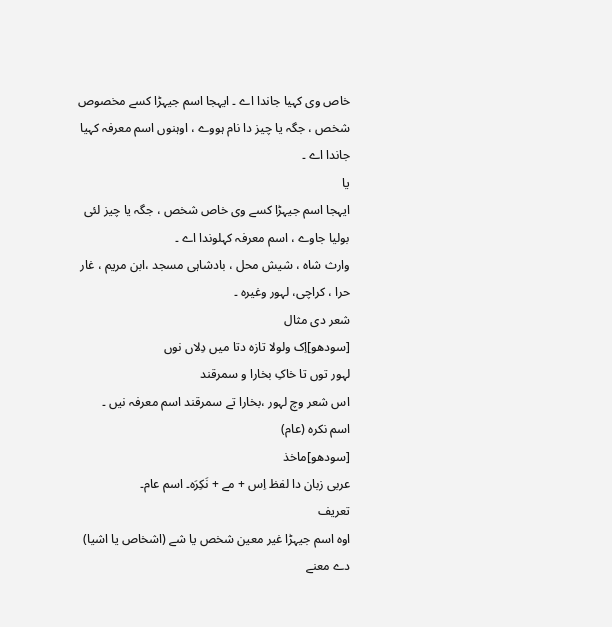خاص وی کہیا جاندا اے ۔ ایہجا اسم جیہڑا کسے مخصوص شخص ، جگہ یا چیز دا نام ہووے ، اوہنوں اسم معرفہ کہیا جاندا اے ۔
یا
ایہجا اسم جیہڑا کسے وی خاص شخص ، جگہ یا چیز لئی بولیا جاوے ، اسم معرفہ کہلوندا اے ۔
وارث شاہ ، شیش محل ، بادشاہی مسجد ،ابن مریم ، غار حرا ، کراچی، لہور وغیرہ ۔
شعر دی مثال
[سودھو]اِک ولولا تازہ دتا میں دِلاں نوں
لہور توں تا خاکِ بخارا و سمرقند
اس شعر وچ لہور ،بخارا تے سمرقند اسم معرفہ نیں ۔
اسم نکرہ (عام)
[سودھو]ماخذ
عربی زبان دا لفظ اِس + مے + نَکِرَہ۔ اسم عام۔
تعریف
اوہ اسم جیہڑا غیر معین شخص یا شے (اشخاص یا اشیا) دے معنے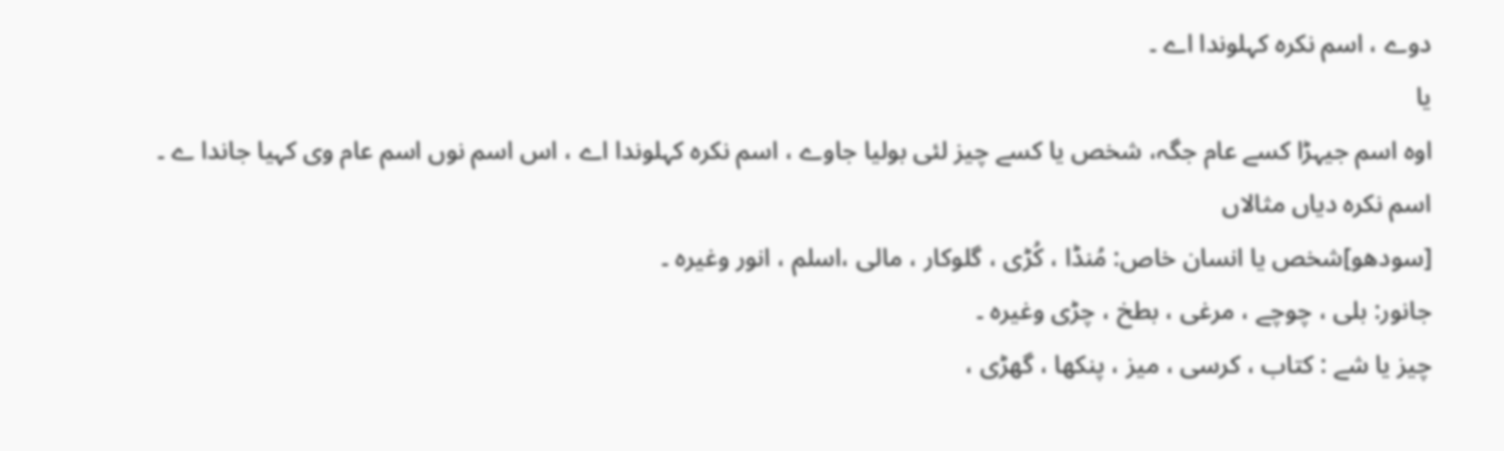دوے ، اسم نکرہ کہلوندا اے ۔
یا
اوہ اسم جیہڑا کسے عام جگہ، شخص یا کسے چیز لئی بولیا جاوے ، اسم نکرہ کہلوندا اے ، اس اسم نوں اسم عام وی کہیا جاندا ے ۔
اسم نکرہ دیاں مثالاں
[سودھو]شخص یا انسان خاص: مُنڈا ، کُڑی ، گلوکار ، مالی ،اسلم ، انور وغیرہ ۔
جانور: بلی ، چوچے ، مرغی ، بطخ ، چڑی وغیرہ ۔
چیز یا شے : کتاب ، کرسی ، میز ، پنکھا ، گھڑی ،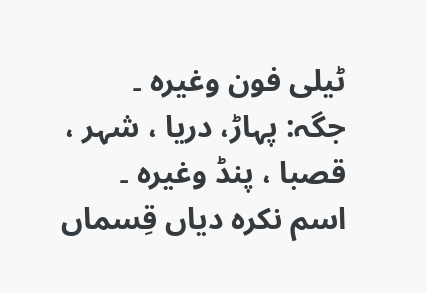ٹیلی فون وغیرہ ۔
جگہ: پہاڑ، دریا ، شہر ، قصبا ، پنڈ وغیرہ ۔
اسم نکرہ دیاں قِسماں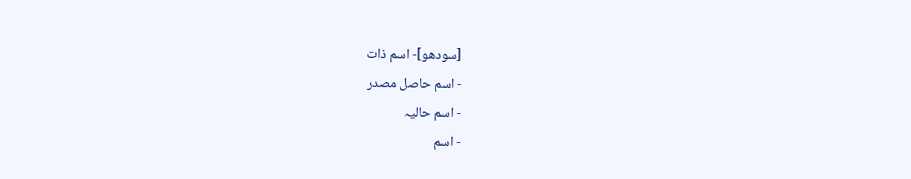[سودھو]- اسم ذات
- اسم حاصل مصدر
- اسم حالیہ
- اسم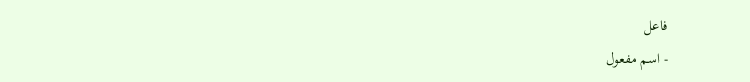فاعل
- اسم مفعول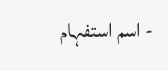- اسم استفہام